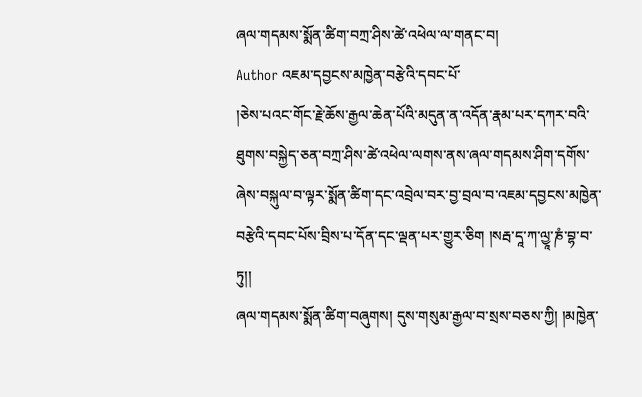ཞལ་གདམས་སྨོན་ཚིག་བཀྲ་ཤིས་ཚེ་འཕེལ་ལ་གནང་བ།
Author འཇམ་དབྱངས་མཁྱེན་བརྩེའི་དབང་པོ་
།ཅེས་པའང་གོང་རྗེ་ཆོས་རྒྱལ་ཆེན་པོའི་མདུན་ན་འདོན་རྣམ་པར་དཀར་བའི་ཐུགས་བསྐྱེད་ཅན་བཀྲ་ཤིས་ཚེ་འཕེལ་ལགས་ནས་ཞལ་གདམས་ཤིག་དགོས་ཞེས་བསྐུལ་བ་ལྟར་སྨོན་ཚིག་དང་འབྲེལ་བར་བྱ་བྲལ་བ་འཇམ་དབྱངས་མཁྱེན་བརྩེའི་དབང་པོས་བྲིས་པ་དོན་དང་ལྡན་པར་གྱུར་ཅིག །སརྦ་དཱ་ཀ་ལྱཱ་ཎཾ་བྷ་བ་ཏུ།།
ཞལ་གདམས་སྨོན་ཚིག་བཞུགས། དུས་གསུམ་རྒྱལ་བ་སྲས་བཅས་ཀྱི། །མཁྱེན་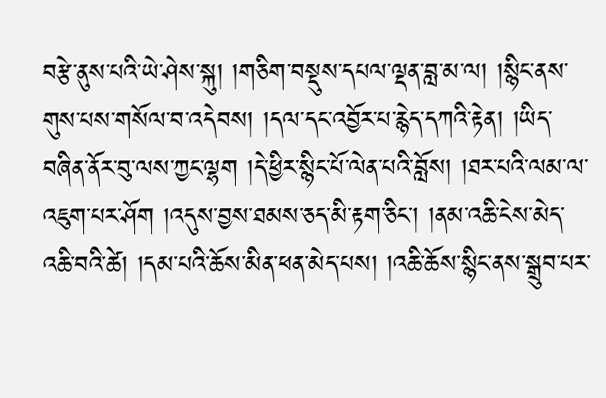བརྩེ་ནུས་པའི་ཡེ་ཤེས་སྐུ། །གཅིག་བསྡུས་དཔལ་ལྡན་བླ་མ་ལ། །སྙིང་ནས་གུས་པས་གསོལ་བ་འདེབས། །དལ་དང་འབྱོར་པ་རྙེད་དཀའི་རྟེན། །ཡིད་བཞིན་ནོར་བུ་ལས་ཀྱང་ལྷག །དེ་ཕྱིར་སྙིང་པོ་ལེན་པའི་བློས། །ཐར་པའི་ལམ་ལ་འཇུག་པར་ཤོག །འདུས་བྱས་ཐམས་ཅད་མི་རྟག་ཅིང་། །ནམ་འཆི་ངེས་མེད་འཆི་བའི་ཚེ། །དམ་པའི་ཆོས་མིན་ཕན་མེད་པས། །འཆི་ཆོས་སྙིང་ནས་སྒྲུབ་པར་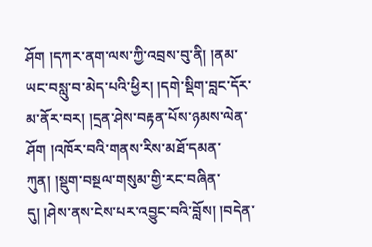ཤོག །དཀར་ནག་ལས་ཀྱི་འབྲས་བུ་ནི། །ནམ་ཡང་བསླུ་བ་མེད་པའི་ཕྱིར། །དགེ་སྡིག་བླང་དོར་མ་ནོར་བར། །དྲན་ཤེས་བརྟན་པོས་ཉམས་ལེན་ཤོག །འཁོར་བའི་གནས་རིས་མཐོ་དམན་ཀུན། །སྡུག་བསྔལ་གསུམ་གྱི་རང་བཞིན་དུ། །ཤེས་ནས་ངེས་པར་འབྱུང་བའི་བློས། །བདེན་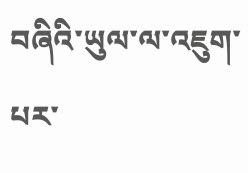བཞིའི་ཡུལ་ལ་འཇུག་པར་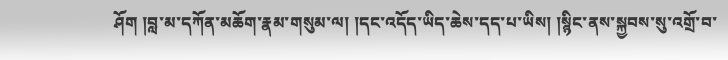ཤོག །བླ་མ་དཀོན་མཆོག་རྣམ་གསུམ་ལ། །དང་འདོད་ཡིད་ཆེས་དད་པ་ཡིས། །སྙིང་ནས་སྐྱབས་སུ་འགྲོ་བ་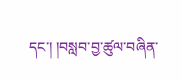དང་། །བསླབ་བྱ་ཚུལ་བཞིན་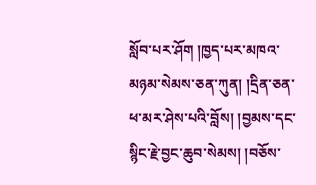སློབ་པར་ཤོག །ཁྱད་པར་མཁའ་མཉམ་སེམས་ཅན་ཀུན། །དྲིན་ཅན་ཕ་མར་ཤེས་པའི་བློས། །བྱམས་དང་སྙིང་རྗེ་བྱང་ཆུབ་སེམས། །བཅོས་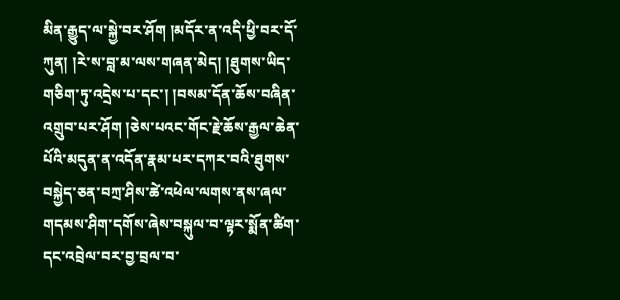མིན་རྒྱུད་ལ་སྐྱེ་བར་ཤོག །མདོར་ན་འདི་ཕྱི་བར་དོ་ཀུན། །རེ་ས་བླ་མ་ལས་གཞན་མེད། །ཐུགས་ཡིད་གཅིག་ཏུ་འདྲེས་པ་དང་། །བསམ་དོན་ཆོས་བཞིན་འགྲུབ་པར་ཤོག །ཅེས་པའང་གོང་རྗེ་ཆོས་རྒྱལ་ཆེན་པོའི་མདུན་ན་འདོན་རྣམ་པར་དཀར་བའི་ཐུགས་བསྐྱེད་ཅན་བཀྲ་ཤིས་ཚེ་འཕེལ་ལགས་ནས་ཞལ་གདམས་ཤིག་དགོས་ཞེས་བསྐུལ་བ་ལྟར་སྨོན་ཚིག་དང་འབྲེལ་བར་བྱ་བྲལ་བ་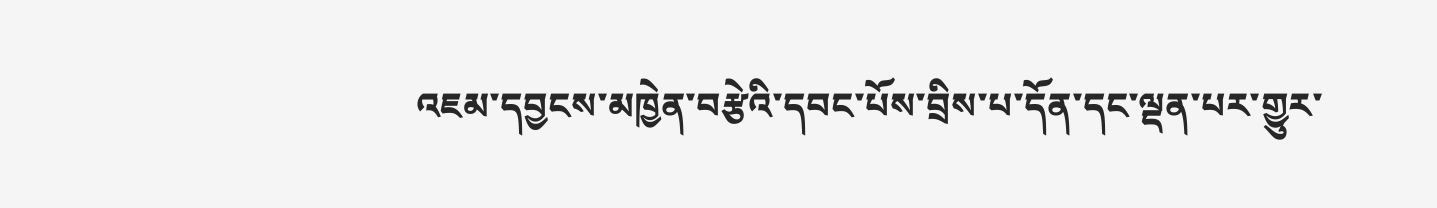འཇམ་དབྱངས་མཁྱེན་བརྩེའི་དབང་པོས་བྲིས་པ་དོན་དང་ལྡན་པར་གྱུར་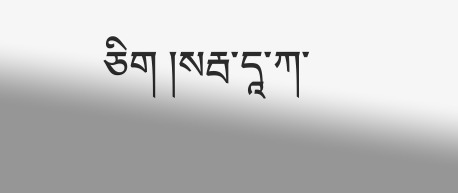ཅིག །སརྦ་དཱ་ཀ་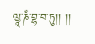ལྱཱ་ཎཾ་བྷ་བ་ཏུ།། །།